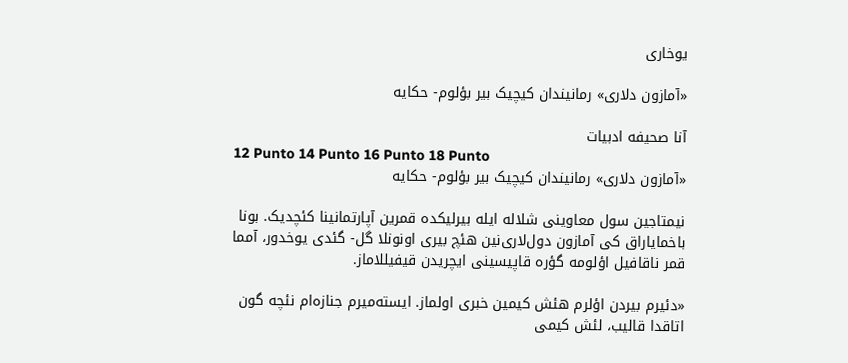یوخاری

«آمازون دلاری» رمانیندان کیچیک بیر بؤلوم- حکایه

آنا صحیفه ادبیات
12 Punto 14 Punto 16 Punto 18 Punto
«آمازون دلاری» رمانیندان کیچیک بیر بؤلوم- حکایه

نیمتاجین سول معاوینی شلاله ایله بیرلیکده قمرین آپارتمانینا کئچدیک. بونا باخمایاراق کی آمازون دول‌لاری‌نین هئچ بیری اونونلا گل- گئدی یوخدور، آمما قمر ناقافیل اؤلومه گؤره قاپیسینی ایچریدن قیفیللاماز.

«دئیرم بیردن اؤلرم هئش کیمین خبری اولماز. ایسته‌میرم جنازه‌ام نئچه گون اتاقدا قالیب، لئش کیمی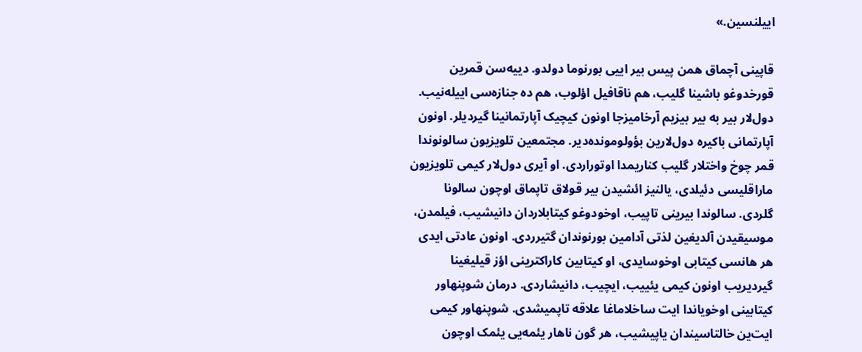اییلنسین.»

قاپینی آچماق همن پیس بیر اییی بورنوما دولدو. دییه‌سن قمرین قورخدوغو باشینا گلیب، هم ناقافیل اؤلوب، هم ده جنازه‌سی اییله‌نیب. دول‌لار بیر به بیر بیزیم آرخامیزجا اونون کیچیک آپارتمانینا گیردیلر. اونون آپارتمانی باکیره دول‌لارین بؤولومونده‌دیر. مجتمعین تلویزیون سالونوندا قمر چوخ واختلار گلیب کناریمدا اوتوراردی. او آیری دول‌لار کیمی تلویزیون ماراقلیسی دئیلدی، یالنیز ائشیدن بیر قولاق تاپماق اوچون سالونا گلردی. سالوندا بیرینی تاپیب، اوخودوغو کیتابلاردان دانیشیب، فیلمدن، موسیقیدن آلدیغین لذتی آدامین بورنوندان گتیرردی. اونون عادتی ایدی هر هانسی کیتابی اوخوسایدی، او کیتابین کاراکترینی اؤز قیلیغینا گیردیریب اونون کیمی یئییب، ایچیب، دانیشاردی. درمان شوپنهاور کیتابینی اوخویاندا ایت ساخلاماغا علاقه تاپمیشدی. شوپنهاور کیمی ایت‌ین خالتاسیندان یاپیشیب، هر گون ناهار یئمه‌یی یئمک اوچون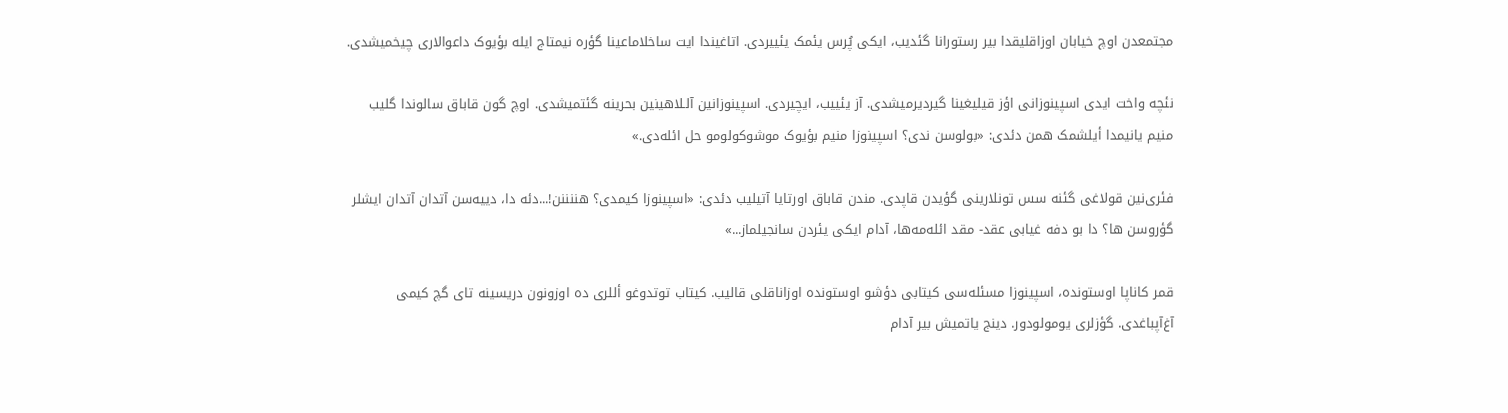مجتمعدن اوچ خیابان اوزاقلیقدا بیر رستورانا گئدیب، ایکی پُرس یئمک یئییردی. اتاغیندا ایت ساخلاماعینا گؤره نیمتاج ایله بؤیوک داعوالاری چیخمیشدی.

نئچه واخت ایدی اسپینوزانی اؤز قیلیغینا گیردیرمیشدی. آز یئییب، ایچیردی. اسپینوزانین آلـلاهینین بحرینه گئتمیشدی. اوچ گون قاباق سالوندا گلیب منیم یانیمدا أیلشمک همن دئدی: «بولوسن ندی؟ اسپینوزا منیم بؤیوک موشوکولومو حل ائله‌دی.»

فئری‌نین قولاغی گئنه سس تونلارینی گؤیدن قاپدی. مندن قاباق اورتایا آتیلیب دئدی: «اسپینوزا کیمدی؟ هننننن!...دئه دا، دییه‌سن آتدان آتدان ایشلر گؤروسن ها؟ دا بو دفه غیابی عقد- مقد ائله‌مه‌ها، آدام ایکی یئردن سانجیلماز...»

قمر کاناپا اوستونده، اسپینوزا مسئله‌سی کیتابی دؤشو اوستونده اوزاناقلی قالیب. کیتاب توتدوغو أللری ده اوزونون دریسینه تای گچ کیمی آغ‌آپباغدی. گؤزلری یومولودور. دینج یاتمیش بیر آدام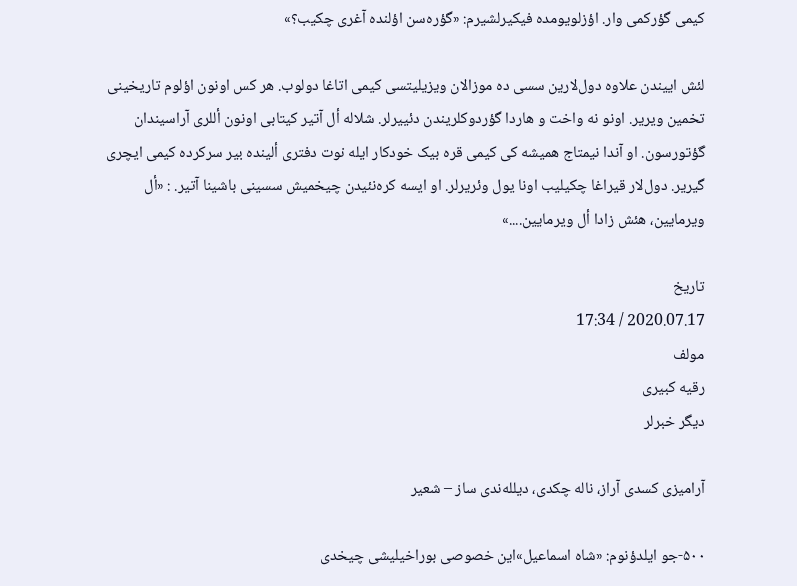کیمی گؤرکمی وار. اؤزلویومده فیکیرلشیرم: «گؤره‌سن اؤلنده آغری چکیب؟»

لئش اییندن علاوه دول‌لارین سسی ده موزالان ویزیلیتسی کیمی اتاغا دولوب. هر کس اونون اؤلوم تاریخینی تخمین ویریر. اونو نه واخت و هاردا گؤردوکلریندن دئییرلر. شلاله أل آتیر کیتابی اونون أللری آراسیندان گؤتورسون. او آندا نیمتاج همیشه کی کیمی قره بیک خودکار ایله نوت دفتری ألینده بیر سرکرده کیمی ایچری گیریر. دول‌لار قیراغا چکیلیب اونا یول وئریرلر. او ایسه کره‌نئیدن چیخمیش سسینی باشینا آتیر. : «أل ویرمایین، هئش زادا أل ویرمایین....»

تاریخ
2020.07.17 / 17:34
مولف
رقیه کبیری
دیگر خبرلر

آرامیزی کسدی آراز، ناله چکدی، دیلله‌ندی ساز – شعیر

۵۰۰-جو ایلدؤنوم: «شاه اسماعیل»این خصوصی بوراخیلیشی چیخدی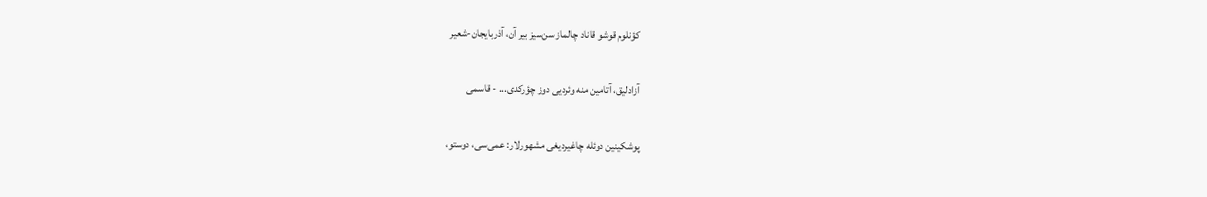کؤنلوم قوشو قاناد چالماز سن‌سیز بیر آن، آذربایجان-شعیر

آزادلیق، آتامین منه وئردیی دوز چؤرکدی... - قاسمی

پوشکینین دوئله چاغیردیغی مشهورلار: عمی‌سی، دوستو،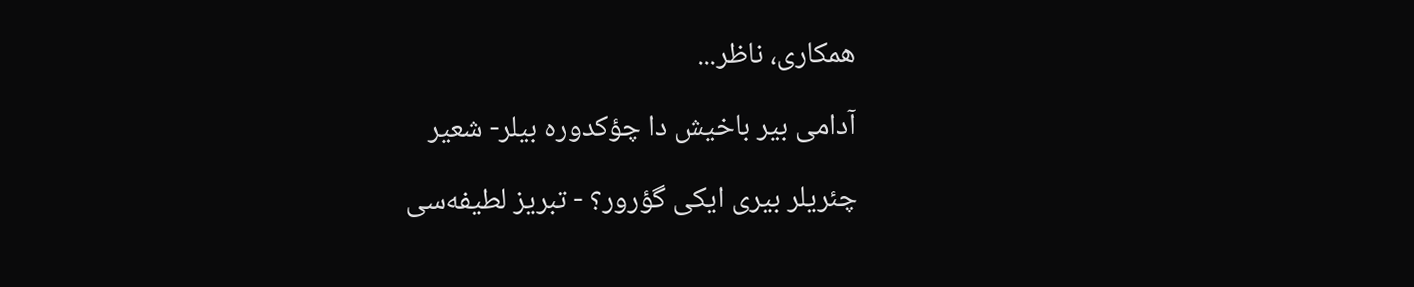همکاری، ناظر...

آدامی بیر باخیش دا چؤکدوره بیلر- شعیر

چئریلر بیری ایکی گؤرور؟ - تبریز لطیفه‌سی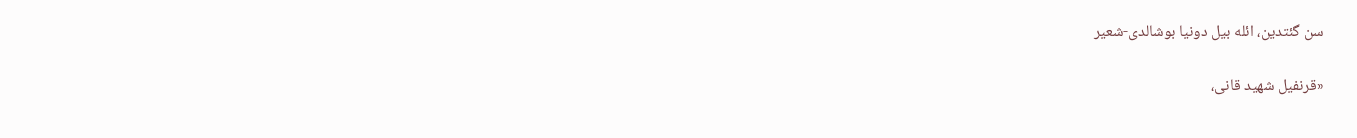سن گئتدین، ائله بیل دونیا بوشالدی-شعیر

«قرنفیل شهید قانی،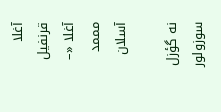آغلا قرنفیل آغلا «– مممد آسلان

نه گؤزل سوزولور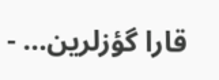قارا گؤزلرین... -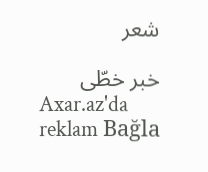شعر

خبر خطّی
Axar.az'da reklam Bağla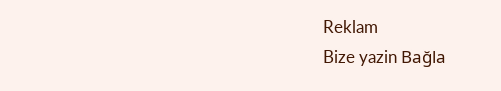Reklam
Bize yazin Bağla